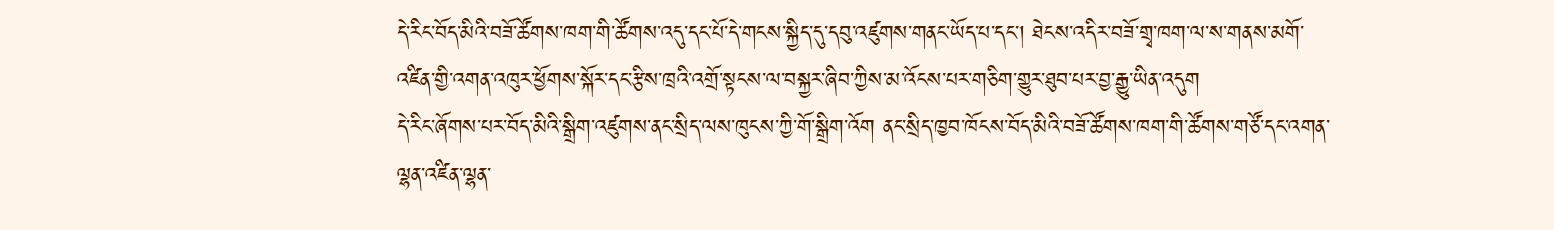དེ་རིང་བོད་མིའི་བཟོ་ཚོགས་ཁག་གི་ཚོགས་འདུ་དང་པོ་དེ་གངས་སྐྱིད་དུ་དབུ་འཛུགས་གནང་ཡོད་པ་དང་། ཐེངས་འདིར་བཟོ་གྲྭ་ཁག་ལ་ས་གནས་མགོ་འཛིན་གྱི་འགན་འཁུར་ཕྱོགས་སྐོར་དང་རྩིས་ཁྲའི་འགྲོ་སྟངས་ལ་བསྐྱར་ཞིབ་ཀྱིས་མ་འོངས་པར་གཅིག་གྱུར་ཐུབ་པར་བྱ་རྒྱུ་ཡིན་འདུག
དེ་རིང་ཞོགས་པར་བོད་མིའི་སྒྲིག་འཛུགས་ནང་སྲིད་ལས་ཁུངས་ཀྱི་གོ་སྒྲིག་འོག ནང་སྲིད་ཁྱབ་ཁོངས་བོད་མིའི་བཟོ་ཚོགས་ཁག་གི་ཚོགས་གཙོ་དང་འགན་ལྷན་འཛིན་ལྷན་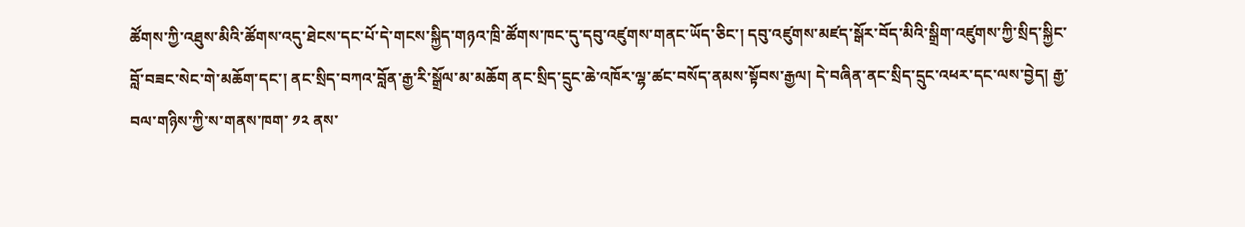ཚོགས་ཀྱི་འཐུས་མིའི་ཚོགས་འདུ་ཐེངས་དང་པོ་དེ་གངས་སྐྱིད་གཉའ་ཁྲི་ཚོགས་ཁང་དུ་དབུ་འཛུགས་གནང་ཡོད་ཅིང་། དབུ་འཛུགས་མཛད་སྒོར་བོད་མིའི་སྒྲིག་འཛུགས་ཀྱི་སྲིད་སྐྱིང་བློ་བཟང་སེང་གེ་མཆོག་དང་། ནང་སྲིད་བཀའ་བློན་རྒྱ་རི་སྒྲོལ་མ་མཆོག ནང་སྲིད་དྲུང་ཆེ་འཁོར་ལྷ་ཚང་བསོད་ནམས་སྟོབས་རྒྱལ། དེ་བཞིན་ནང་སྲིད་དྲུང་འཕར་དང་ལས་བྱེད། རྒྱ་བལ་གཉིས་ཀྱི་ས་གནས་ཁག་ ༡༢ ནས་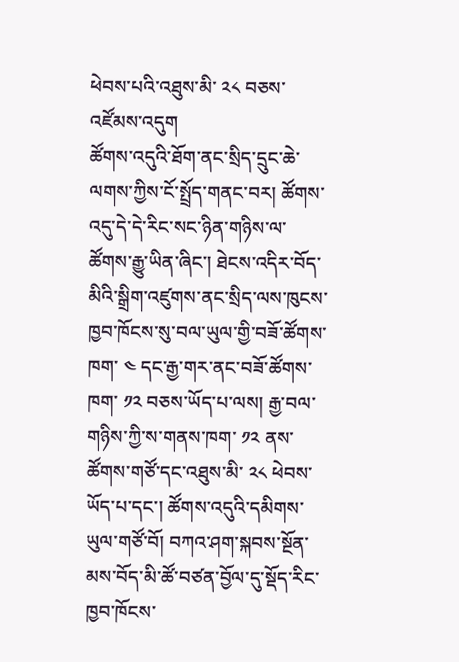ཕེབས་པའི་འཐུས་མི་ ༢༨ བཅས་འཛོམས་འདུག
ཚོགས་འདུའི་ཐོག་ནང་སྲིད་དྲུང་ཆེ་ལགས་ཀྱིས་ངོ་སྤྲོད་གནང་བར། ཚོགས་འདུ་དེ་དེ་རིང་སང་ཉིན་གཉིས་ལ་ཚོགས་རྒྱུ་ཡིན་ཞིང་། ཐེངས་འདིར་བོད་མིའི་སྒྲིག་འཛུགས་ནང་སྲིད་ལས་ཁུངས་ཁྱབ་ཁོངས་སུ་བལ་ཡུལ་གྱི་བཟོ་ཚོགས་ཁག་ ༤ དང་རྒྱ་གར་ནང་བཟོ་ཚོགས་ཁག་ ༡༢ བཅས་ཡོད་པ་ལས། རྒྱ་བལ་གཉིས་ཀྱི་ས་གནས་ཁག་ ༡༢ ནས་ཚོགས་གཙོ་དང་འཐུས་མི་ ༢༨ ཕེབས་ཡོད་པ་དང་། ཚོགས་འདུའི་དམིགས་ཡུལ་གཙོ་བོ། བཀའ་ཤག་སྐབས་སྔོན་མས་བོད་མི་ཚོ་བཙན་བྱོལ་དུ་སྡོད་རིང་ཁྱབ་ཁོངས་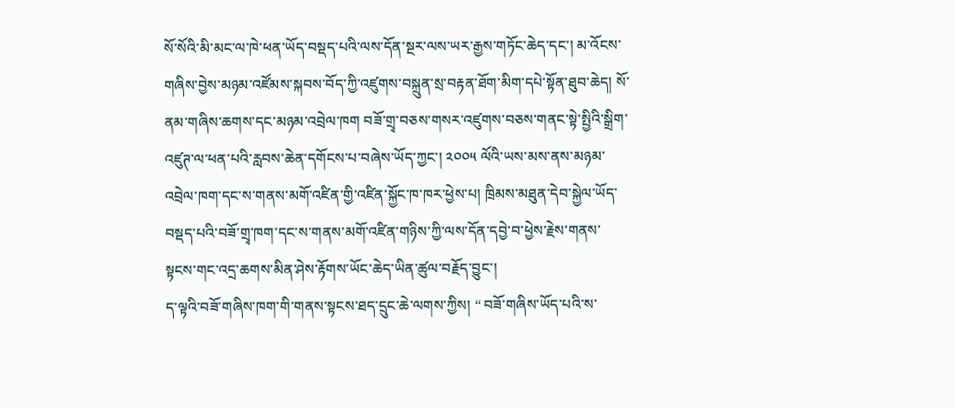སོ་སོའི་མི་མང་ལ་ཁེ་ཕན་ཡོད་བསྡད་པའི་ལས་དོན་སྔར་ལས་ཡར་རྒྱས་གཏོང་ཆེད་དང་། མ་འོངས་གཞིས་བྱེས་མཉམ་འཛོམས་སྐབས་བོད་ཀྱི་འཛུགས་བསྐྲུན་སྲ་བརྟན་ཐོག་མིག་དཔེ་སྟོན་ཐུབ་ཆེད། སོ་ནམ་གཞིས་ཆགས་དང་མཉམ་འབྲེལ་ཁག བཟོ་གྲྭ་བཅས་གསར་འཛུགས་བཅས་གནང་སྟེ་སྤྱིའི་སྒྲིག་འཛུཊ་ལ་ཕན་པའི་རླབས་ཆེན་དགོངས་པ་བཞེས་ཡོད་ཀྱང་། ༢༠༠༥ ལོའི་ཡས་མས་ནས་མཉམ་འབྲེལ་ཁག་དང་ས་གནས་མགོ་འཛིན་གྱི་འཛིན་སྐྱོང་ཁ་ཁར་ཕྱེས་པ། ཁྲིམས་མཐུན་དེབ་སྐྱེལ་ཡོད་བསྡད་པའི་བཟོ་གྲྭ་ཁག་དང་ས་གནས་མགོ་འཛིན་གཉིས་ཀྱི་ལས་དོན་དབྱེ་བ་ཕྱེས་རྗེས་གནས་སྟངས་གང་འདྲ་ཆགས་མིན་ཤེས་རྟོགས་ཡོང་ཆེད་ཡིན་ཚུལ་བརྗོད་བྱུང་།
ད་ལྟའི་བཟོ་གཞིས་ཁག་གི་གནས་སྟངས་ཐད་དྲུང་ཆེ་ལགས་ཀྱིས། “ བཟོ་གཞིས་ཡོད་པའི་ས་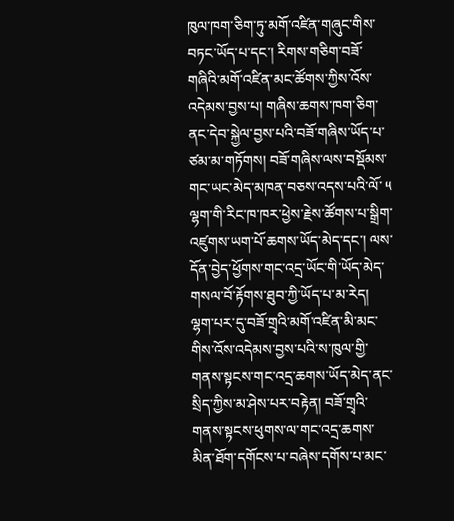ཁུལ་ཁག་ཅིག་ཏུ་མགོ་འཛིན་གཞུང་གིས་བཏང་ཡོད་པ་དང་། རིགས་གཅིག་བཟོ་གཞིའི་མགོ་འཛིན་མང་ཚོགས་ཀྱིས་འོས་འདེམས་བྱས་པ། གཞིས་ཆགས་ཁག་ཅིག་ནང་དེབ་སྐྱེལ་བྱས་པའི་བཟོ་གཞིས་ཡོད་པ་ཙམ་མ་གཏོགས། བཟོ་གཞིས་ལས་བསྡོམས་གང་ཡང་མེད་མཁན་བཅས་འདས་པའི་ལོ་ ༥ ལྷག་གི་རིང་ཁ་ཁར་ཕྱེས་རྗེས་ཚོགས་པ་སྒྲིག་འཛུགས་ཡག་པོ་ཆགས་ཡོད་མེད་དང་། ལས་དོན་བྱེད་ཕྱོགས་གང་འདྲ་ཡོང་གི་ཡོད་མེད་གསལ་བོ་རྟོགས་ཐུབ་ཀྱི་ཡོད་པ་མ་རེད། ལྷག་པར་དུ་བཟོ་གྲྭའི་མགོ་འཛིན་མི་མང་གིས་འོས་འདེམས་བྱས་པའི་ས་ཁུལ་གྱི་གནས་སྟངས་གང་འདྲ་ཆགས་ཡོད་མེད་ནང་སྲིད་ཀྱིས་མ་ཤེས་པར་བརྟེན། བཟོ་གྲྭའི་གནས་སྟངས་ཕུགས་ལ་གང་འདྲ་ཆགས་མིན་ཐོག་དགོངས་པ་བཞེས་དགོས་པ་མང་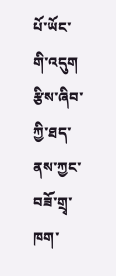པོ་ཡོང་གི་འདུག རྩིས་ཞིབ་ཀྱི་ཐད་ནས་ཀྱང་བཟོ་གྲྭ་ཁག་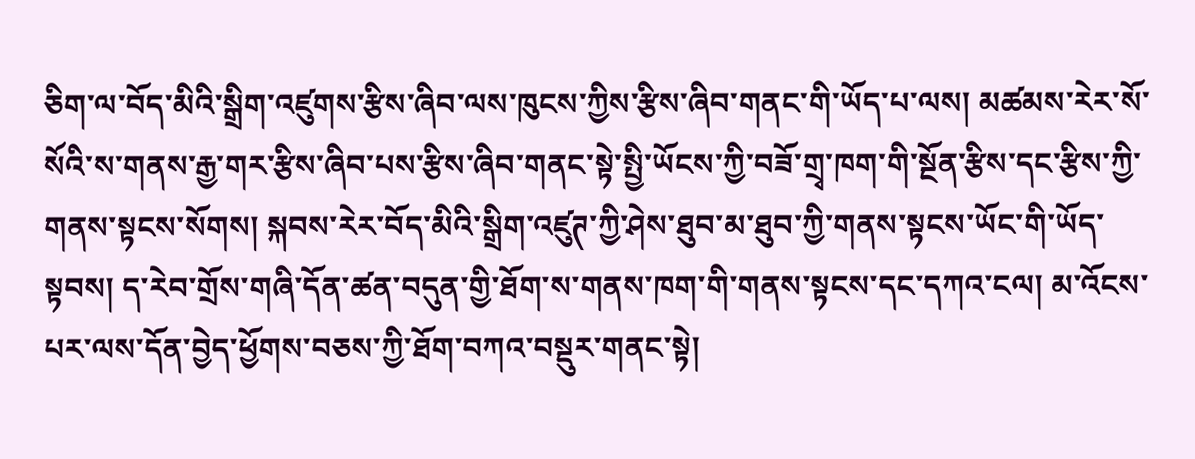ཅིག་ལ་བོད་མིའི་སྒྲིག་འཛུགས་རྩིས་ཞིབ་ལས་ཁུངས་ཀྱིས་རྩིས་ཞིབ་གནང་གི་ཡོད་པ་ལས། མཚམས་རེར་སོ་སོའི་ས་གནས་རྒྱ་གར་རྩིས་ཞིབ་པས་རྩིས་ཞིབ་གནང་སྟེ་སྤྱི་ཡོངས་ཀྱི་བཟོ་གྲྭ་ཁག་གི་སྔོན་རྩིས་དང་རྩིས་ཀྱི་གནས་སྟངས་སོགས། སྐབས་རེར་བོད་མིའི་སྒྲིག་འཛུཊ་ཀྱི་ཤེས་ཐུབ་མ་ཐུབ་ཀྱི་གནས་སྟངས་ཡོང་གི་ཡོད་སྟབས། ད་རེབ་གྲོས་གཞི་དོན་ཚན་བདུན་གྱི་ཐོག་ས་གནས་ཁག་གི་གནས་སྟངས་དང་དཀའ་ངལ། མ་འོངས་པར་ལས་དོན་བྱེད་ཕྱོགས་བཅས་ཀྱི་ཐོག་བཀའ་བསྡུར་གནང་སྟེ།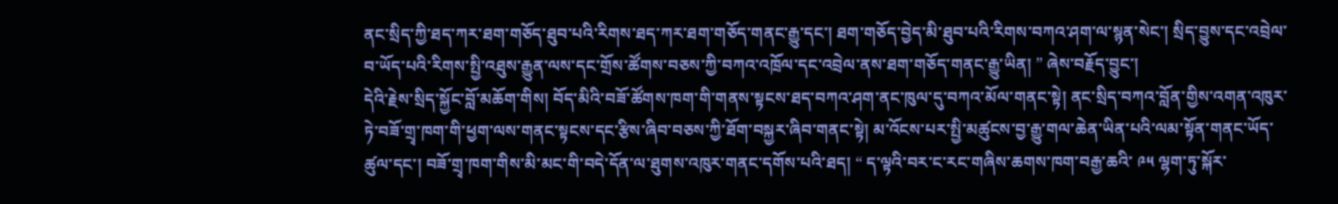ནང་སྲིད་ཀྱི་ཐད་ཀར་ཐག་གཅོད་ཐུབ་པའི་རིགས་ཐད་ཀར་ཐག་གཅོད་གནང་རྒྱུ་དང་། ཐག་གཅོད་བྱེད་མི་ཐུབ་པའི་རིགས་བཀའ་ཤག་ལ་སྙན་སེང་། སྲིད་བྱུས་དང་འབྲེལ་བ་ཡོད་པའི་རིགས་སྤྱི་འཐུས་རྒྱུན་ལས་དང་གྲོས་ཚོགས་བཅས་ཀྱི་བཀའ་འཁྲོལ་དང་འབྲེལ་ནས་ཐག་གཅོད་གནང་རྒྱུ་ཡིན། ” ཞེས་བརྗོད་བྱུང་།
དེའི་རྗེས་སྲིད་སྐྱོང་བློ་མཆོག་གིས། བོད་མིའི་བཟོ་ཚོགས་ཁག་གི་གནས་སྟངས་ཐད་བཀའ་ཤག་ནང་ཁུལ་དུ་བཀའ་མོལ་གནང་སྟེ། ནང་སྲིད་བཀའ་བློན་གྱིས་འགན་འཁུར་ཏེ་བཟོ་གྲྭ་ཁག་གི་ཕྱག་ལས་གནང་སྟངས་དང་རྩིས་ཞིབ་བཅས་ཀྱི་ཐོག་བསྐྱར་ཞིབ་གནང་སྟེ། མ་འོངས་པར་སྤྱི་མཚུངས་བྱ་རྒྱུ་གལ་ཆེན་ཡིན་པའི་ལམ་སྟོན་གནང་ཡོད་ཚུལ་དང་། བཟོ་གྲྭ་ཁག་གིས་མི་མང་གི་བདེ་དོན་ལ་ཐུགས་འཁུར་གནང་དགོས་པའི་ཐད། “ ད་ལྟའི་བར་ང་རང་གཞིས་ཆགས་ཁག་བརྒྱ་ཆའི་ ༩༥ ལྷག་ཏུ་སྐོར་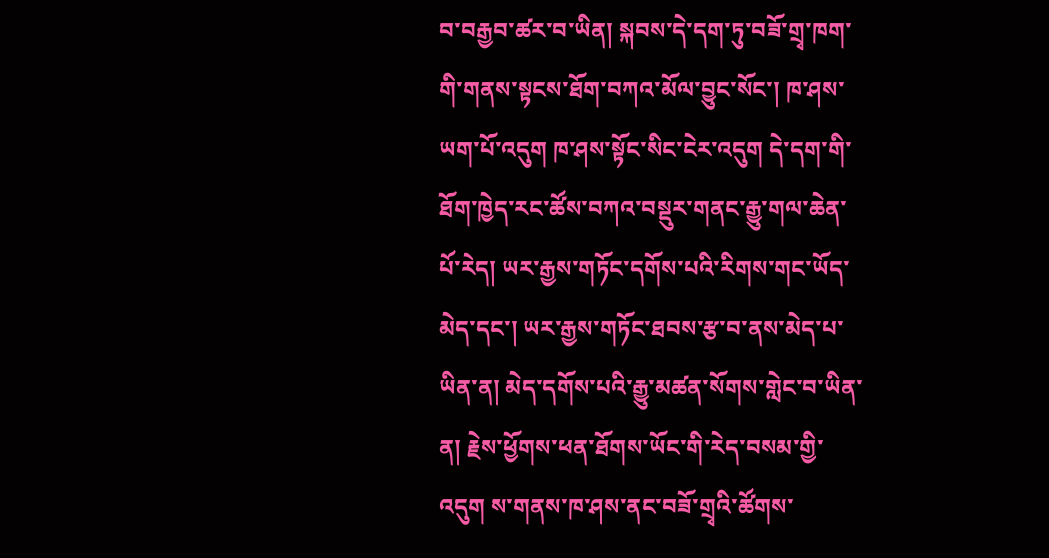བ་བརྒྱབ་ཚར་བ་ཡིན། སྐབས་དེ་དག་ཏུ་བཟོ་གྲྭ་ཁག་གི་གནས་སྟངས་ཐོག་བཀའ་མོལ་བྱུང་སོང་། ཁ་ཤས་ཡག་པོ་འདུག ཁ་ཤས་སྟོང་སིང་ངེར་འདུག དེ་དག་གི་ཐོག་ཁྱེད་རང་ཚོས་བཀའ་བསྡུར་གནང་རྒྱུ་གལ་ཆེན་པོ་རེད། ཡར་རྒྱས་གཏོང་དགོས་པའི་རིགས་གང་ཡོད་མེད་དང་། ཡར་རྒྱས་གཏོང་ཐབས་རྩ་བ་ནས་མེད་པ་ཡིན་ན། མེད་དགོས་པའི་རྒྱུ་མཚན་སོགས་གླེང་བ་ཡིན་ན། རྗེས་ཕྱོགས་ཕན་ཐོགས་ཡོང་གི་རེད་བསམ་གྱི་འདུག ས་གནས་ཁ་ཤས་ནང་བཟོ་གྲྭའི་ཚོགས་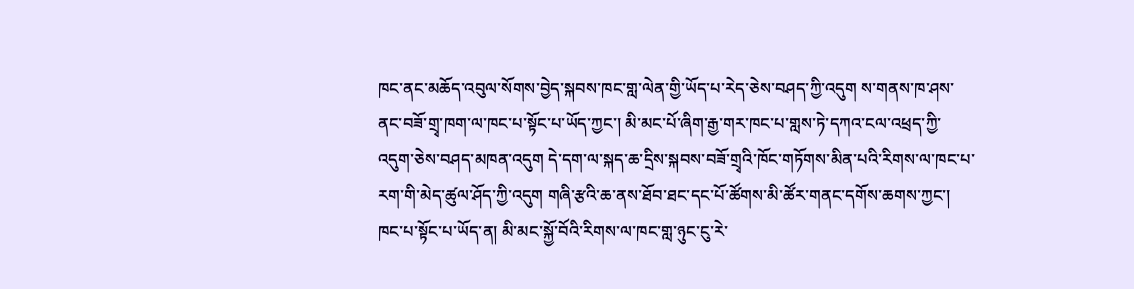ཁང་ནང་མཆོད་འབུལ་སོགས་བྱེད་སྐབས་ཁང་གླ་ལེན་གྱི་ཡོད་པ་རེད་ཅེས་བཤད་ཀྱི་འདུག ས་གནས་ཁ་ཤས་ནང་བཟོ་གྲྭ་ཁག་ལ་ཁང་པ་སྟོང་པ་ཡོད་ཀྱང་། མི་མང་པོ་ཞིག་རྒྱ་གར་ཁང་པ་གླས་ཏེ་དཀའ་ངལ་འཕྲད་ཀྱི་འདུག་ཅེས་བཤད་མཁན་འདུག དེ་དག་ལ་སྐད་ཆ་དྲིས་སྐབས་བཟོ་གྲྭའི་ཁོང་གཏོགས་མིན་པའི་རིགས་ལ་ཁང་པ་རག་གི་མེད་ཚུལ་ཤོད་ཀྱི་འདུག གཞི་རྩའི་ཆ་ནས་ཐོབ་ཐང་དང་པོ་ཚོགས་མི་ཚོར་གནང་དགོས་ཆགས་ཀྱང་། ཁང་པ་སྟོང་པ་ཡོད་ན། མི་མང་སྐྱོ་བོའི་རིགས་ལ་ཁང་གླ་ཉུང་ངུ་རེ་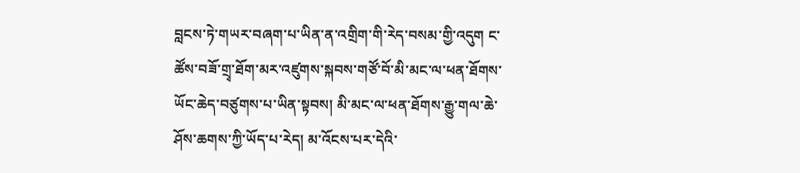བླངས་ཏེ་གཡར་བཞག་པ་ཡིན་ན་འགྲིག་གི་རེད་བསམ་གྱི་འདུག ང་ཚོས་བཟོ་གྲྭ་ཐོག་མར་འཛུགས་སྐབས་གཙོ་བོ་མི་མང་ལ་ཕན་ཐོགས་ཡོང་ཆེད་བཙུགས་པ་ཡིན་སྟབས། མི་མང་ལ་ཕན་ཐོགས་རྒྱུ་གལ་ཆེ་ཤོས་ཆགས་ཀྱི་ཡོད་པ་རེད། མ་འོངས་པར་དེའི་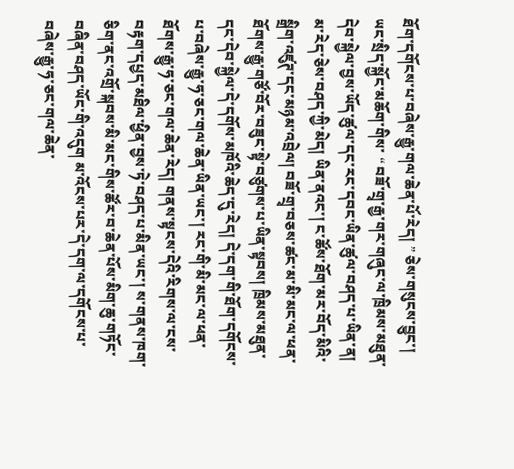ཐོག་དགོངས་པ་བཞེས་རྒྱུ་གལ་ཆེན་པོ་རེད། ” ཅེས་གསུངས་བྱུང་།
ཡང་སྲིད་སྐྱོང་མཆོག་གིས་ “ བཟོ་གྲྭ་རྒྱ་གར་གཞུང་ལ་ཁྲིམས་མཐུན་དེབ་སྐྱེལ་བྱས་ཡོད་ཚུལ་དང་རང་དབང་ཡིན་ཚུལ་བཤད་པ་ཡིན་ན། མ་རེད་ཅེས་བཤད་ཀྱི་མེད། ཡིན་ནའང་། ང་ཚོས་ཐོག་མར་བོད་མིའི་སྒྲིག་འཛུཊ་དང་མཉམ་འབྲེལ། བཟོ་གྲྭ་བཅས་ཚང་མ་མི་མང་ལ་ཕན་ཐོགས་རྒྱུ་གཙོ་བོར་བཟུང་སྟེ་བཙུགས་པ་ཡིན་སྟབས། ཁྲིམས་མཐུན་དང་དེབ་སྐྱེལ་དེ་དགོས་མཁོའི་ཆེད་དུ་རེད། དེ་དག་གི་ཐོག་དགོངས་པ་བཞེས་རྒྱུ་ཧ་ཅང་གལ་ཆེན་ཡིན་ཡང་། རང་གི་མི་མང་ལ་ཕན་ཐོགས་རྒྱུ་ཧ་ཅང་གལ་ཆེན་རེད། གནས་སྟངས་དེའི་རིགས་ལ་ངས་བརྟག་དཔྱད་མཐིལ་ཕྱིན་བྱས་ཏེ་བཤད་པ་མིན་ཡང་། ས་གནས་ཁག་ཅིག་ནང་འགྲོ་སྐབས་མི་མང་གིས་ཚོར་བ་ཆེན་པོས་མིག་ཆུ་གཏོང་བཞིན་བཤད་ཡོང་གི་འདུག མ་འོངས་པར་དེ་དག་ལ་དགོངས་པ་བཞེས་རྒྱུ་ཧ་ཅང་གལ་ཆེན་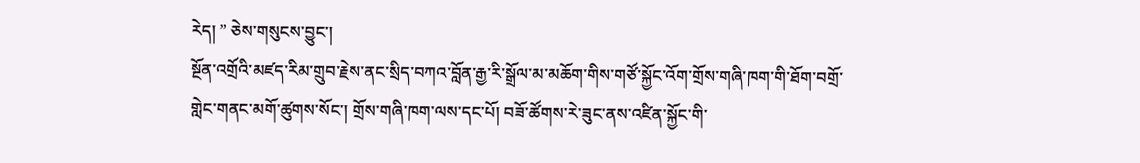རེད། ” ཅེས་གསུངས་བྱུང་།
སྔོན་འགྲོའི་མཛད་རིམ་གྲུབ་རྗེས་ནང་སྲིད་བཀའ་བློན་རྒྱ་རི་སྒྲོལ་མ་མཆོག་གིས་གཙོ་སྐྱོང་འོག་གྲོས་གཞི་ཁག་གི་ཐོག་བགྲོ་གླེང་གནང་མགོ་ཚུགས་སོང་། གྲོས་གཞི་ཁག་ལས་དང་པོ། བཟོ་ཚོགས་རེ་ཟུང་ནས་འཛིན་སྐྱོང་གི་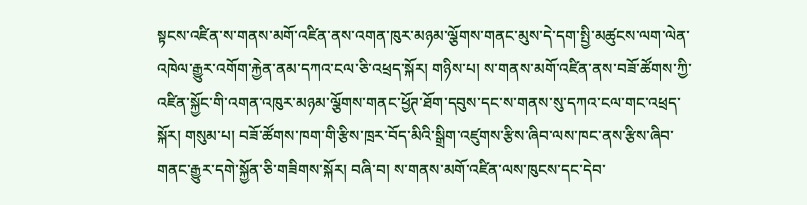སྟངས་འཛིན་ས་གནས་མགོ་འཛིན་ནས་འགན་ཁུར་མཉམ་ལྕོགས་གནང་མུས་དེ་དག་སྤྱི་མཚུངས་ལག་ལེན་འཁེལ་རྒྱུར་འགོག་རྐྱེན་ནམ་དཀའ་ངལ་ཅི་འཕྲད་སྐོར། གཉིས་པ། ས་གནས་མགོ་འཛིན་ནས་བཟོ་ཚོགས་ཀྱི་འཛིན་སྐྱོང་གི་འགན་འཁུར་མཉམ་ལྕོགས་གནང་ཕྱོཊ་ཐོག་དབུས་དང་ས་གནས་སུ་དཀའ་ངལ་གང་འཕྲད་སྐོར། གསུམ་པ། བཟོ་ཚོགས་ཁག་གི་རྩིས་ཁྲར་བོད་མིའི་སྒྲིག་འཛུགས་རྩིས་ཞིབ་ལས་ཁང་ནས་རྩིས་ཞིབ་གནང་རྒྱུར་དགེ་སྐྱོན་ཅི་གཟིགས་སྐོར། བཞི་བ། ས་གནས་མགོ་འཛིན་ལས་ཁུངས་དང་དེབ་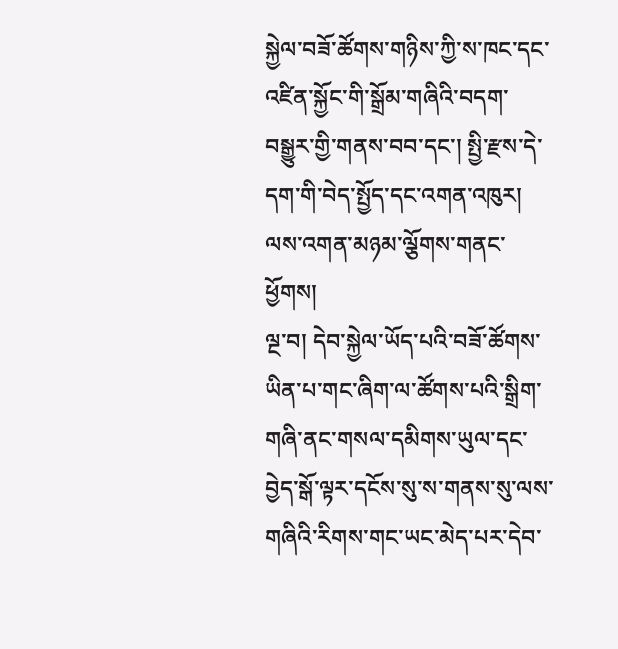སྐྱེལ་བཟོ་ཚོགས་གཉིས་ཀྱི་ས་ཁང་དང་འཛིན་སྐྱོང་གི་སྒྲོམ་གཞིའི་བདག་བསྒྱུར་གྱི་གནས་བབ་དང་། སྤྱི་རྫས་དེ་དག་གི་བེད་སྤྱོད་དང་འགན་འཁུར། ལས་འགན་མཉམ་ལྕོགས་གནང་ཕྱོགས།
ལྔ་བ། དེབ་སྐྱེལ་ཡོད་པའི་བཟོ་ཚོགས་ཡིན་པ་གང་ཞིག་ལ་ཚོགས་པའི་སྒྲིག་གཞི་ནང་གསལ་དམིགས་ཡུལ་དང་བྱེད་སྒོ་ལྟར་དངོས་སུ་ས་གནས་སུ་ལས་གཞིའི་རིགས་གང་ཡང་མེད་པར་དེབ་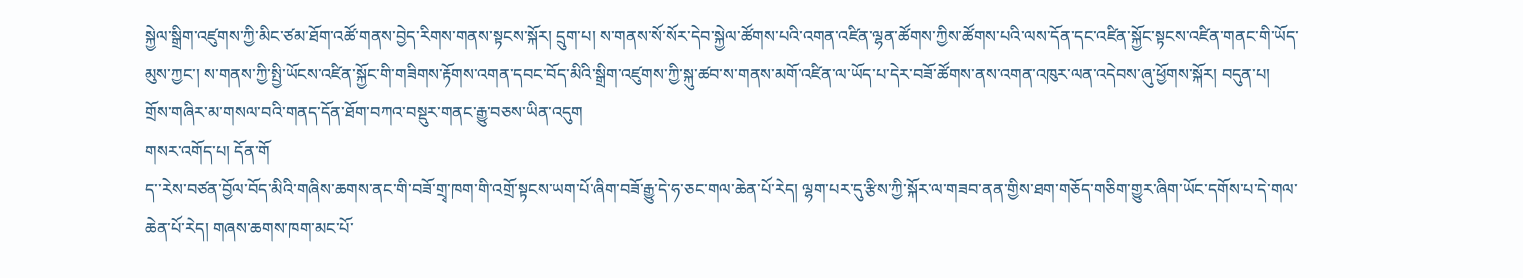སྐྱེལ་སྒྲིག་འཛུགས་ཀྱི་མིང་ཙམ་ཐོག་འཚོ་གནས་བྱེད་རིགས་གནས་སྟངས་སྐོར། དྲུག་པ། ས་གནས་སོ་སོར་དེབ་སྐྱེལ་ཚོགས་པའི་འགན་འཛིན་ལྷན་ཚོགས་ཀྱིས་ཚོགས་པའི་ལས་དོན་དང་འཛིན་སྐྱོང་སྟངས་འཛིན་གནང་གི་ཡོད་མུས་ཀྱང་། ས་གནས་ཀྱི་སྤྱི་ཡོངས་འཛིན་སྐྱོང་གི་གཟིགས་རྟོགས་འགན་དབང་བོད་མིའི་སྒྲིག་འཛུགས་ཀྱི་སྐུ་ཚབ་ས་གནས་མགོ་འཛིན་ལ་ཡོད་པ་དེར་བཟོ་ཚོགས་ནས་འགན་འཁུར་ལན་འདེབས་ཞུ་ཕྱོགས་སྐོར། བདུན་པ། གྲོས་གཞིར་མ་གསལ་བའི་གནད་དོན་ཐོག་བཀའ་བསྡུར་གནང་རྒྱུ་བཅས་ཡིན་འདུག
གསར་འགོད་པ། དོན་གོ
ད་་རེས་བཙན་བྱོལ་བོད་མིའི་གཞིས་ཆགས་ནང་གི་བཟོ་གྲྭ་ཁག་གི་འགྲོ་སྟངས་ཡག་པོ་ཞིག་བཟོ་རྒྱུ་དེ་ཧ་ཅང་གལ་ཆེན་པོ་རེད། ལྷག་པར་དུ་རྩིས་ཀྱི་སྐོར་ལ་གཟབ་ནན་གྱིས་ཐག་གཅོད་གཅིག་གྱུར་ཞིག་ཡོང་དགོས་པ་དེ་གལ་ཆེན་པོ་རེད། གཞས་ཆགས་ཁག་མང་པོ་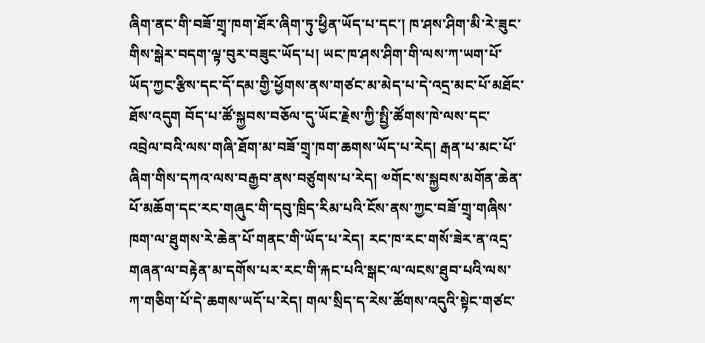ཞིག་ནང་གི་བཟོ་གྲྭ་ཁག་ཐོར་ཞིག་ཏུ་ཕྱིན་ཡོད་པ་དང་། ཁ་ཤས་ཤིག་མི་རེ་ཟུང་གིས་སྒེར་བདག་ལྟ་བུར་བཟུང་ཡོད་པ། ཡང་ཁ་ཤས་ཤིག་གི་ལས་ཀ་ཡག་པོ་ཡོད་ཀྱང་རྩིས་དང་དོ་དམ་གྱི་ཕྱོགས་ནས་གཙང་མ་མེད་པ་དེ་འདྲ་མང་པོ་མཐོང་ཐོས་འདུག བོད་པ་ཚོ་སྐྱབས་བཅོལ་དུ་ཡོང་རྗེས་ཀྱི་སྤྱི་ཚོགས་ཁེ་ལས་དང་འབྲེལ་བའི་ལས་གཞི་ཐོག་མ་བཟོ་གྲྭ་ཁག་ཆགས་ཡོད་པ་རེད། རྒན་པ་མང་པོ་ཞིག་གིས་དཀའ་ལས་བརྒྱབ་ནས་བཙུགས་པ་རེད། ༧གོང་ས་སྐྱབས་མགོན་ཆེན་པོ་མཆོག་དང་རང་གཞུང་གི་དབུ་ཁྲིད་རིམ་པའི་ངོས་ནས་ཀྱང་བཟོ་གྲྭ་གཞིས་ཁག་ལ་ཐུགས་རེ་ཆེན་པོ་གནང་གི་ཡོད་པ་རེད། རང་ཁ་རང་གསོ་ཟེར་ན་འདྲ་གཞན་ལ་བརྟེན་མ་དགོས་པར་རང་གི་རྐང་པའི་སྒང་ལ་ལངས་ཐུབ་པའི་ལས་ཀ་གཅིག་པོ་དེ་ཆགས་ཡདོ་པ་རེད། གལ་སྲིད་ད་རེས་ཚོགས་འདུའི་སྟེང་གཙང་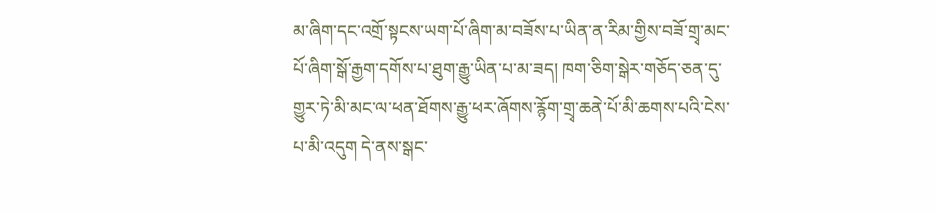མ་ཞིག་དང་འགྲོ་སྟངས་ཡག་པོ་ཞིག་མ་བཟོས་པ་ཡིན་ན་རིམ་གྱིས་བཟོ་གྲྭ་མང་པོ་ཞིག་སྒོ་རྒྱག་དགོས་པ་ཐུག་རྒྱུ་ཡིན་པ་མ་ཟད། ཁག་ཅིག་སྒེར་གཅོད་ཅན་དུ་གྱུར་ཏེ་མི་མང་ལ་ཕན་ཐོགས་རྒྱུ་ཕར་ཞོགས་རྙོག་གྲྭ་ཆནེ་པོ་མི་ཆགས་པའི་ངེས་པ་མི་འདུག དེ་ནས་སྒང་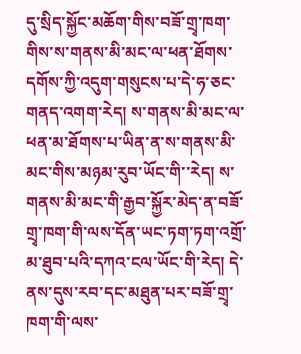དུ་སྲིད་སྐྱོང་མཆོག་གིས་བཟོ་གྲྭ་ཁག་གིས་ས་གནས་མི་མང་ལ་ཕན་ཐོགས་དགོས་ཀྱི་འདུག་གསུངས་པ་དེ་ཧ་ཅང་གནད་འགག་རེད། ས་གནས་མི་མང་ལ་ཕན་མ་ཐོགས་པ་ཡིན་ན་ས་གནས་མི་མང་གིས་མཉམ་རུབ་ཡོང་གི་་རེད། ས་གནས་མི་མང་གི་རྒྱབ་སྐྱོར་མེད་ན་བཟོ་གྲྭ་ཁག་གི་ལས་དོན་ཡང་ཏག་ཏག་འགྲོ་མ་ཐུབ་པའི་དཀའ་ངལ་ཡོང་གི་རེད། དེ་ནས་དུས་རབ་དང་མཐུན་པར་བཟོ་གྲྭ་ཁག་གི་ལས་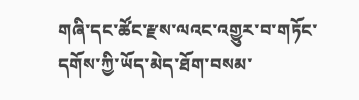གཞི་དང་ཚོང་རྫས་ལའང་འགྱུར་བ་གཏོང་དགོས་ཀྱི་ཡོད་མེད་ཐོག་བསམ་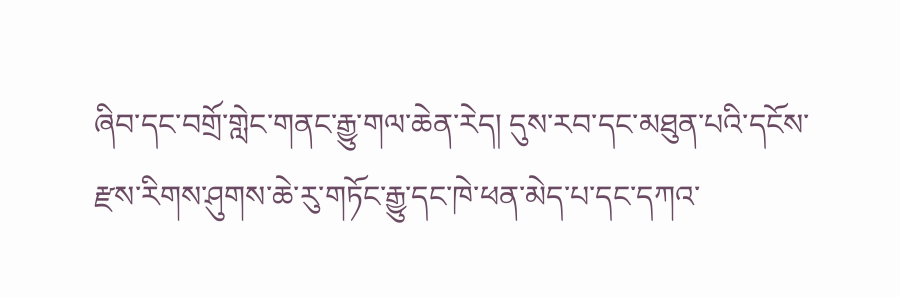ཞིབ་དང་བགྲོ་གླེང་གནང་རྒྱུ་གལ་ཆེན་རེད། དུས་རབ་དང་མཐུན་པའི་དངོས་རྫས་རིགས་ཤུགས་ཆེ་རུ་གཏོང་རྒྱུ་དང་ཁེ་ཕན་མེད་པ་དང་དཀའ་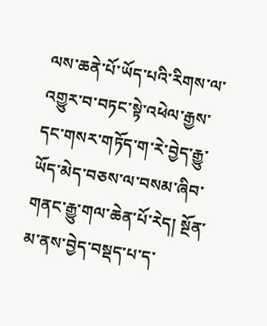ལས་ཆནེ་པོ་ཡོད་པའི་རིགས་ལ་འགྱུར་བ་བཏང་སྟེ་འཕེལ་རྒྱས་དང་གསར་གཏོད་ག་རེ་བྱེད་རྒྱུ་ཡོད་མེད་བཅས་ལ་བསམ་ཞིབ་གནང་རྒྱུ་གལ་ཆེན་པོ་རེད། སྔོན་མ་ནས་བྱེད་བསྡད་པ་ད་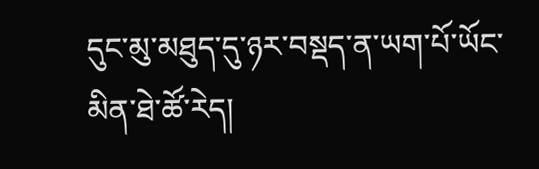དུང་མུ་མཐུད་དུ་ཉར་བསྡད་ན་ཡག་པོ་ཡོང་མིན་ཐེ་ཚོ་རེད།